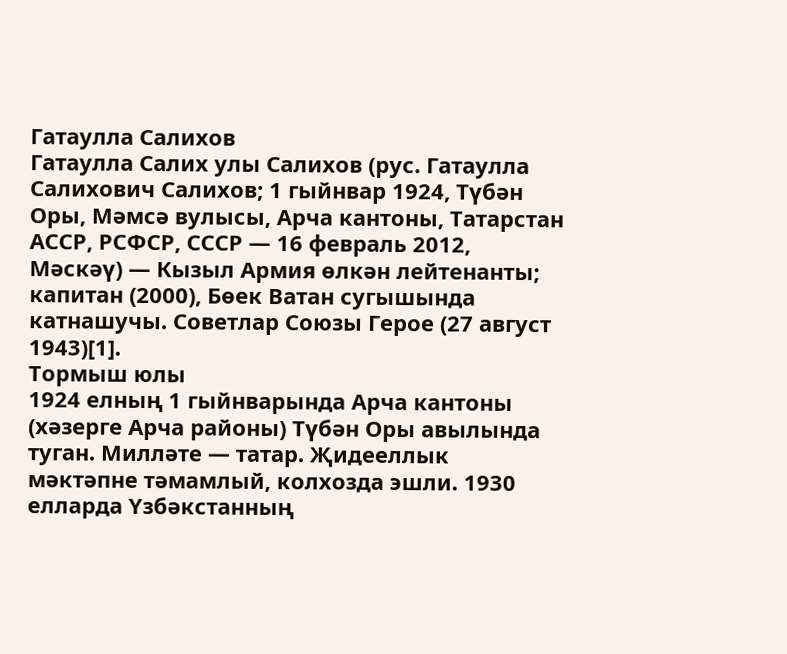Гатаулла Салихов
Гатаулла Салих улы Салихов (рус. Гатаулла Салихович Салихов; 1 гыйнвар 1924, Түбән Оры, Мәмсә вулысы, Арча кантоны, Татарстан АССР, РСФСР, СССР — 16 февраль 2012, Мәскәү) — Кызыл Армия өлкән лейтенанты; капитан (2000), Бөек Ватан сугышында катнашучы. Советлар Союзы Герое (27 август 1943)[1].
Тормыш юлы
1924 елның 1 гыйнварында Арча кантоны (хәзерге Арча районы) Түбән Оры авылында туган. Милләте — татар. Җидееллык мәктәпне тәмамлый, колхозда эшли. 1930 елларда Үзбәкстанның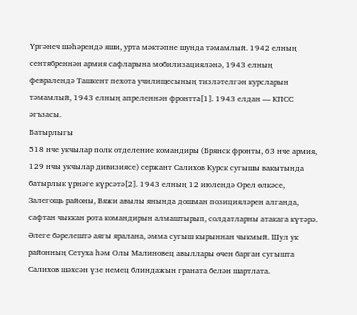Үргәнеч шәһәрендә яши, урта мәктәпне шунда тәмамлый. 1942 елның сентябреннән армия сафларына мобилизацияләнә, 1943 елның февралендә Ташкент пехота училищесының тизләтелгән курсларын тәмамлый, 1943 елның апреленнән фронтта[1]. 1943 елдан — КПСС әгъзасы.
Батырлыгы
518 нче укчылар полк отделение командиры (Брянск фронты, 63 нче армия, 129 нчы укчылар дивизиясе) сержант Салихов Курск сугышы вакытында батырлык үрнәге күрсәтә[2]. 1943 елның 12 июлендә Орел өлкәсе, Залегощь районы, Вяжи авылы янында дошман позицияләрен алганда, сафтан чыккан рота командирын алмаштырып, солдатларны атакага күтәрә. Әлеге бәрелештә аягы яралана, әмма сугыш кырыннан чыкмый. Шул ук районның Сетуха һәм Олы Малиновец авыллары өчен барган сугышта Салихов шәхсән үзе немец блиндажын граната белән шартлата.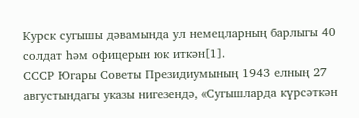Курск сугышы дәвамында ул немецларның барлыгы 40 солдат һәм офицерын юк иткән[1].
СССР Югары Советы Президиумының 1943 елның 27 августындагы указы нигезендә, «Сугышларда күрсәткән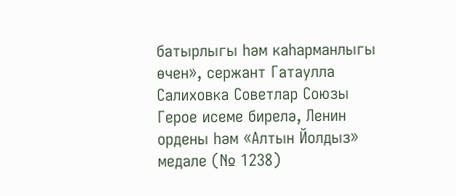батырлыгы һәм каһарманлыгы өчен», сержант Гатаулла Салиховка Советлар Союзы Герое исеме бирелә, Ленин ордены һәм «Алтын Йолдыз» медале (№ 1238)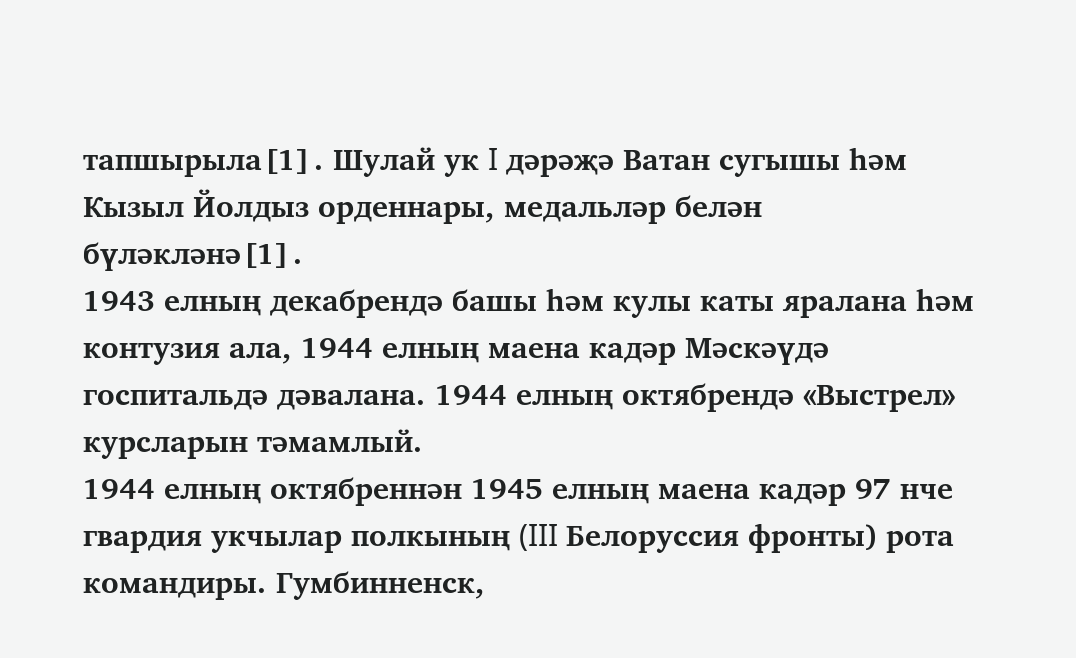тапшырыла[1]. Шулай ук I дәрәҗә Ватан сугышы һәм Кызыл Йолдыз орденнары, медальләр белән бүләкләнә[1].
1943 елның декабрендә башы һәм кулы каты яралана һәм контузия ала, 1944 елның маена кадәр Мәскәүдә госпитальдә дәвалана. 1944 елның октябрендә «Выстрел» курсларын тәмамлый.
1944 елның октябреннән 1945 елның маена кадәр 97 нче гвардия укчылар полкының (III Белоруссия фронты) рота командиры. Гумбинненск,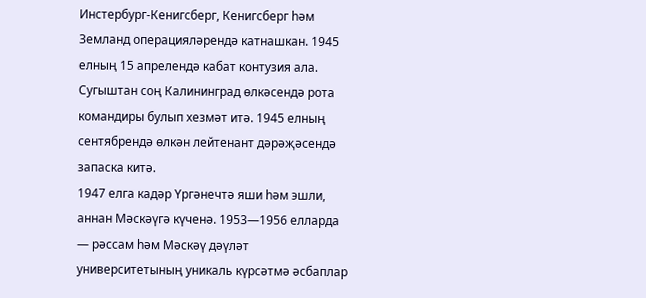Инстербург-Кенигсберг, Кенигсберг һәм Земланд операцияләрендә катнашкан. 1945 елның 15 апрелендә кабат контузия ала. Сугыштан соң Калининград өлкәсендә рота командиры булып хезмәт итә. 1945 елның сентябрендә өлкән лейтенант дәрәҗәсендә запаска китә.
1947 елга кадәр Үргәнечтә яши һәм эшли, аннан Мәскәүгә күченә. 1953—1956 елларда — рәссам һәм Мәскәү дәүләт университетының уникаль күрсәтмә әсбаплар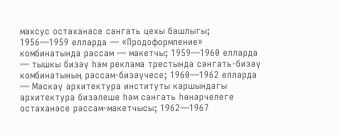махсус остаханәсе сәнгать цехы башлыгы; 1956—1959 елларда — «Продоформление» комбинатында рәссам — макетчы; 1959—1960 елларда — тышкы бизәү һәм реклама трестында сәнгать-бизәү комбинатының рәссам-бизәүчесе; 1960—1962 елларда — Мәскәү архитектура институты каршындагы архитектура бизәлеше һәм сәнгать һөнәрчелеге остаханәсе рәссам-макетчысы; 1962—1967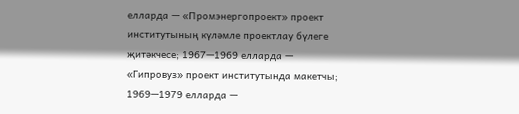елларда — «Промэнергопроект» проект институтының күләмле проектлау бүлеге җитәкчесе; 1967—1969 елларда — «Гипровуз» проект институтында макетчы; 1969—1979 елларда —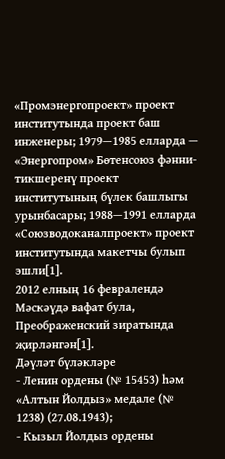«Промэнергопроект» проект институтында проект баш инженеры; 1979—1985 елларда — «Энергопром» Бөтенсоюз фәнни-тикшеренү проект институтының бүлек башлыгы урынбасары; 1988—1991 елларда «Союзводоканалпроект» проект институтында макетчы булып эшли[1].
2012 елның 16 февралендә Мәскәүдә вафат була, Преображенский зиратында җирләнгән[1].
Дәүләт бүләкләре
- Ленин ордены (№ 15453) һәм «Алтын Йолдыз» медале (№ 1238) (27.08.1943);
- Кызыл Йолдыз ордены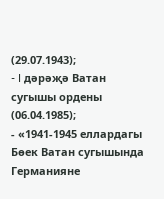(29.07.1943);
- I дәрәҗә Ватан сугышы ордены (06.04.1985);
- «1941-1945 еллардагы Бөек Ватан сугышында Германияне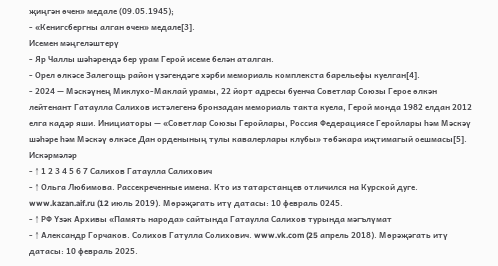җиңгән өчен» медале (09.05.1945);
- «Кенигсбергны алган өчен» медале[3].
Исемен мәңгеләштерү
- Яр Чаллы шәһәрендә бер урам Герой исеме белән аталган.
- Орел өлкәсе Залегощь район үзәгендәге хәрби мемориаль комплекста барельефы куелган[4].
- 2024 — Мәскәүнең Миклухо-Маклай урамы, 22 йорт адресы буенча Советлар Союзы Герое өлкән лейтенант Гатаулла Салихов истәлегенә бронзадан мемориаль такта куела, Герой монда 1982 елдан 2012 елга кадәр яши. Инициаторы — «Советлар Союзы Геройлары, Россия Федерациясе Геройлары һәм Мәскәү шәһәре һәм Мәскәү өлкәсе Дан орденының тулы кавалерлары клубы» төбәкара иҗтимагый оешмасы[5].
Искәрмәләр
- ↑ 1 2 3 4 5 6 7 Салихов Гатаулла Салихович
- ↑ Ольга Любимова. Рассекреченные имена. Кто из татарстанцев отличился на Курской дуге. www.kazan.aif.ru (12 июль 2019). Мөрәҗәгать итү датасы: 10 февраль 0245.
- ↑ РФ Үзәк Архивы «Память народа» сайтында Гатаулла Салихов турында мәгълүмат
- ↑ Александр Горчаков. Солихов Гатулла Солихович. www.vk.com (25 апрель 2018). Мөрәҗәгать итү датасы: 10 февраль 2025.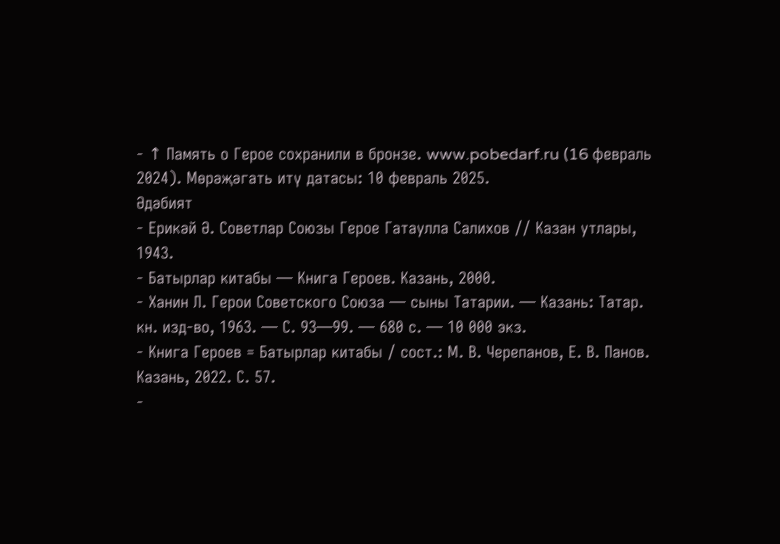- ↑ Память о Герое сохранили в бронзе. www.pobedarf.ru (16 февраль 2024). Мөрәҗәгать итү датасы: 10 февраль 2025.
Әдәбият
- Ерикәй Ә. Советлар Союзы Герое Гатаулла Салихов // Казан утлары, 1943.
- Батырлар китабы — Книга Героев. Казань, 2000.
- Ханин Л. Герои Советского Союза — сыны Татарии. — Казань: Татар. кн. изд-во, 1963. — С. 93—99. — 680 с. — 10 000 экз.
- Книга Героев = Батырлар китабы / сост.: М. В. Черепанов, Е. В. Панов. Казань, 2022. С. 57.
-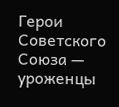Герои Советского Союза — уроженцы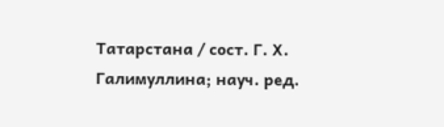Татарстана / сост. Г. Х. Галимуллина; науч. ред.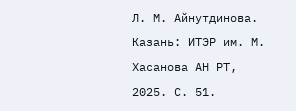Л. М. Айнутдинова. Казань: ИТЭР им. М. Хасанова АН РТ, 2025. С. 51.